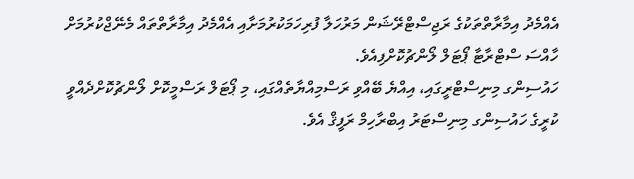އެއްމެދު އިމާރާތްތަކުގެ ރަޖިސްޓްރޭޝަން މަރުހަލާ ފުރިހަމަކުރުމަށާއި އެއްމެދު އިމާރާތްތައް މެނޭޖްކުރުމަށް ހާއްސަ ސްޓްރާޓާ ޕޯޓަލް ލޯންޗުކޮށްފިއެވެ.
ހައުސިންގ މިނިސްޓްރީގައި، އިއްޔެ ބޭއްވި ރަސްމިއްޔާތެއްގައި، މި ޕޯޓަލް ރަސްމީކޮށް ލޯންޗުކޮށްދެއްވީ ކުރީގެ ހައުސިންގ މިނިސްޓަރު އިބްރާހިމް ރަފީޤް އެވެ.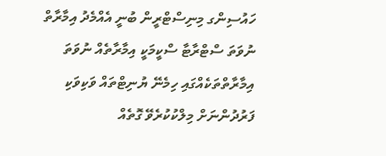ހައުސިންގ މިނިސްޓްރީން ބުނީ އެއްމެދު އިމާރާތް ނުވަތަ ސްޓްރާޓާ ސްކީމަކީ އިމާރާތެއް ނުވަތަ އިމާރާތްތަކެއްގައި ހިމެނޭ ޔުނިޓްތައް ވަކިވަކި ފަރުދުންނަށް މިލްކުކުރެވޭ ގޮތެއް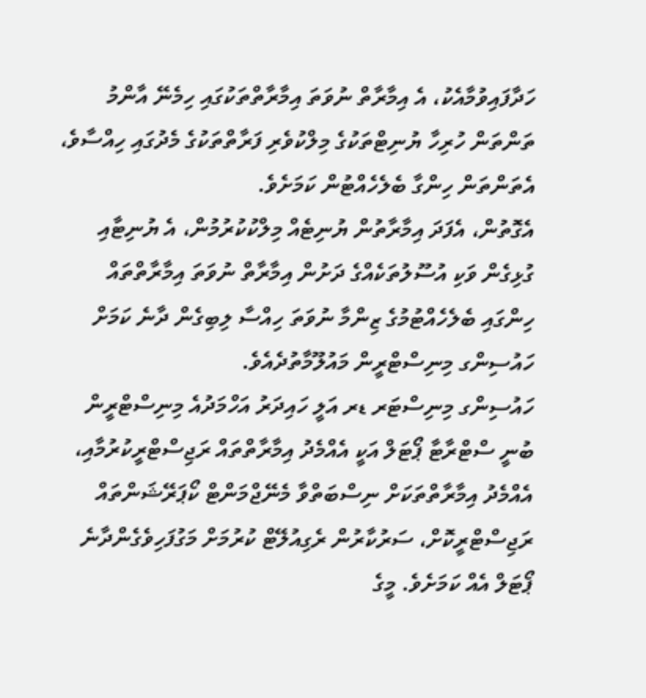ހަދާފައިވުމާއެކު، އެ އިމާރާތް ނުވަތަ އިމާރާތްތަކުގައި ހިމެނޭ އާންމު ތަންތަން ހުރިހާ ޔުނިޓްތަކުގެ މިލްކުވެރި ފަރާތްތަކުގެ މެދުގައި ހިއްސާވެ، އެތަންތަން ހިންގާ ބެލެހެއްޓުން ކަމަށެވެ.
އެގޮތުން، އެފަދަ އިމާރާތުން ޔުނިޓެއް މިލްކުކުރުމުން، އެ ޔުނިޓާއި ގުޅިގެން ވަކި އުސޫލުތަކެއްގެ ދަށުން އިމާރާތް ނުވަތަ އިމާރާތްތައް ހިންގައި ބެލެހެއްޓުމުގެ ޒިންމާ ނުވަތަ ހިއްސާ ލިބިގެން ދާނެ ކަމަށް ހައުސިންގ މިނިސްޓްރީން މައުލޫމާތުދެއެވެ.
ހައުސިންގ މިނިސްޓަރ ޑރ އަލީ ހައިދަރު އަހްމަދުއެ މިނިސްޓްރީން ބުނީ ސްޓްރާޓާ ޕޯޓަލް އަކީ އެއްމެދު އިމާރާތްތައް ރަޖިސްޓްރީކުރުމާއި، އެއްމެދު އިމާރާތްތަކަށް ނިސްބަތްވާ މެނޭޖްމަންޓް ކޯޕަރޭޝަންތައް ރަޖިސްޓްރީކޮށް، ސަރުކާރުން ރެގިއުލޭޓް ކުރުމަށް މަގުފަހިވެގެންދާނެ ޕޯޓަލް އެއް ކަމަށެވެ. މީގެ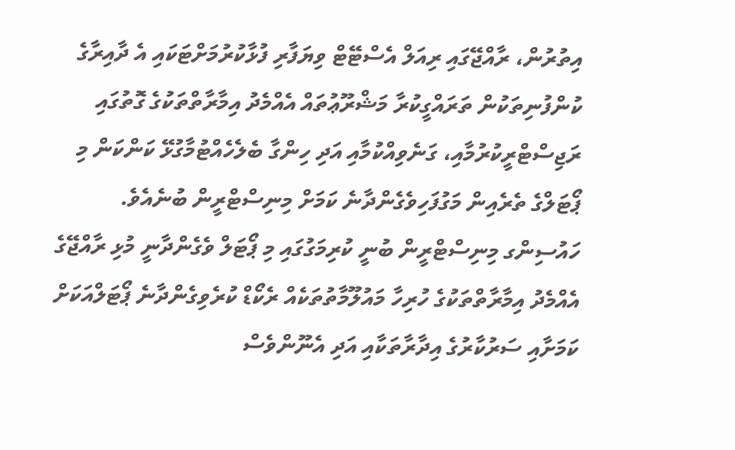އިތުރުން، ރާއްޖޭގައި ރިއަލް އެސްޓޭޓް ވިޔަފާރި ފުޅާކުރުމަށްޓަކައި އެ ދާއިރާގެ ކުންފުނިތަކުން ތަރައްގީކުރާ މަޝްރޫޢުތައް އެއްމެދު އިމާރާތްތަކުގެ ގޮތުގައި ރަޖިސްޓްރީކުރުމާއި، ގަނެވިއްކުމާއި އަދި ހިންގާ ބެލެހެއްޓުމާގުޅޭ ކަންކަން މި ޕޯޓަލްގެ ތެރެއިން މަގުފަހިވެގެންދާނެ ކަމަށް މިނިސްޓްރީން ބުނެއެވެ.
ހައުސިންގ މިނިސްޓްރީން ބުނީ ކުރިމަގުގައި މި ޕޯޓަލް ވެގެންދާނީ މުޅި ރާއްޖޭގެ އެއްމެދު އިމާރާތްތަކުގެ ހުރިހާ މައުލޫމާތުތަކެއް ރެކޯޑް ކުރެވިގެންދާނެ ޕޯޓަލްއަކަށް ކަމަށާއި ސަރުކާރުގެ އިދާރާތަކާއި އަދި އެނޫންވެސް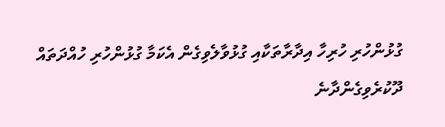ގުޅުންހުރި ހުރިހާ އިދާރާތަކާއި ގުޅުވާލެވިގެން އެކަމާ ގުޅުންހުރި ހުއްދަތައް ދޫކުރެވިގެންދާނެ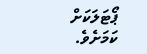ޕޯޓަލަކަށް ކަމަށެވެ.